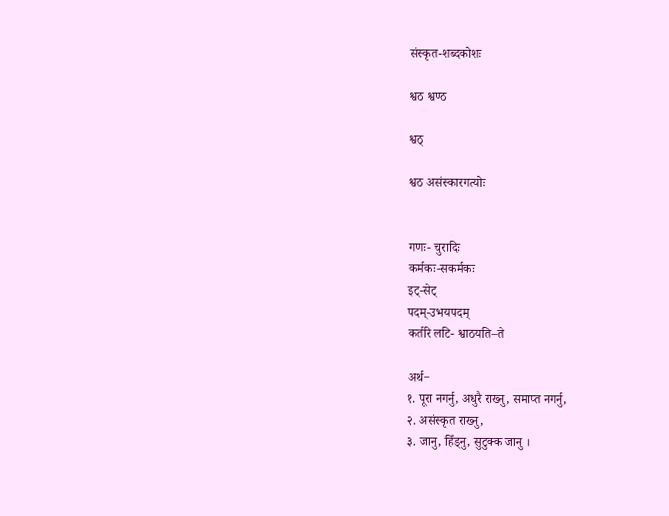संस्कृत-शब्दकोशः

श्वठ श्वण्ठ

श्वठ्

श्वठ असंस्कारगत्योः


गणः- चुरादिः
कर्मकः-सकर्मकः
इट्-सेट्
पदम्-उभयपदम्
कर्तरि लटि- श्वाठयति–ते

अर्थ−
१. पूरा नगर्नु, अधुरै राख्नु, समाप्त नगर्नु,
२. असंस्कृत राख्नु,
३. जानु, हिँड्नु, सुटुक्क जानु ।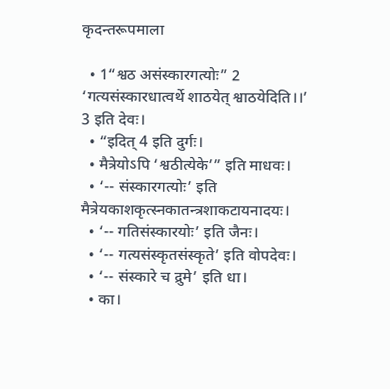कृदन्तरूपमाला

  • 1“श्वठ असंस्कारगत्योः” 2 ‘गत्यसंस्कारधात्वर्थे शाठयेत् श्वाठयेदिति।।’ 3 इति देवः।
  • “इदित् 4 इति दुर्गः।
  • मैत्रेयोऽपि ‘श्वठीत्येके’” इति माधवः।
  • ‘-- संस्कारगत्योः’ इति मैत्रेयकाशकृत्स्नकातन्त्रशाकटायनादयः।
  • ‘-- गतिसंस्कारयोः’ इति जैनः।
  • ‘-- गत्यसंस्कृतसंस्कृते’ इति वोपदेवः।
  • ‘-- संस्कारे च द्रुमे’ इति धा।
  • का।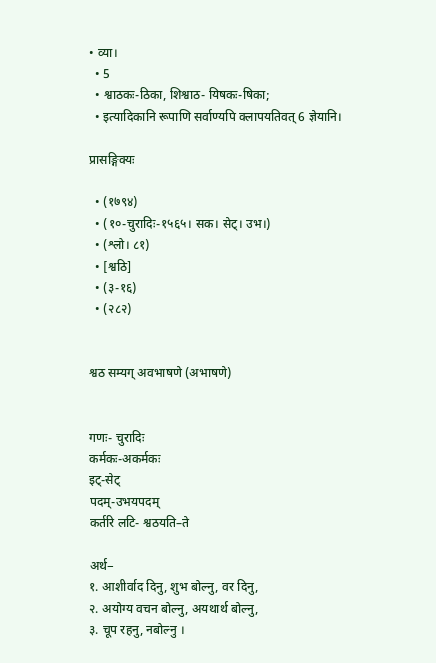• व्या।
  • 5
  • श्वाठकः-ठिका, शिश्वाठ- यिषकः-षिका;
  • इत्यादिकानि रूपाणि सर्वाण्यपि क्लापयतिवत् 6 ज्ञेयानि।

प्रासङ्गिक्यः

  • (१७९४)
  • (१०-चुरादिः-१५६५। सक। सेट्। उभ।)
  • (श्लो। ८१)
  • [श्वठि]
  • (३-१६)
  • (२८२)


श्वठ सम्यग् अवभाषणे (अभाषणे)


गणः- चुरादिः
कर्मकः-अकर्मकः
इट्-सेट्
पदम्-उभयपदम्
कर्तरि लटि- श्वठयति–ते

अर्थ−
१. आशीर्वाद दिनु, शुभ बोल्नु, वर दिनु,
२. अयोग्य वचन बोल्नु, अयथार्थ बोल्नु,
३. चूप रहनु, नबोल्नु ।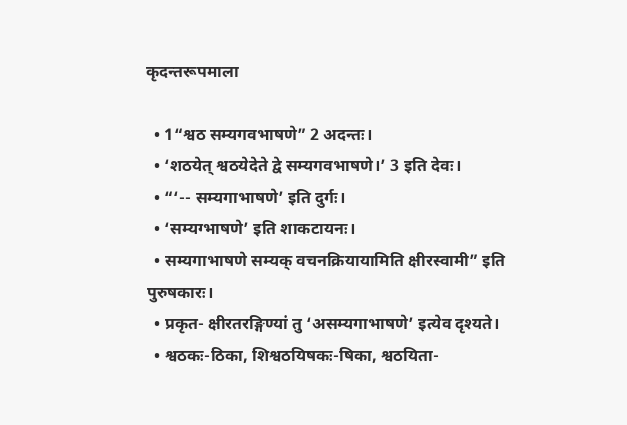कृदन्तरूपमाला

  • 1“श्वठ सम्यगवभाषणे” 2 अदन्तः।
  • ‘शठयेत् श्वठयेदेते द्वे सम्यगवभाषणे।’ 3 इति देवः।
  • “‘-- सम्यगाभाषणे’ इति दुर्गः।
  • ‘सम्यग्भाषणे’ इति शाकटायनः।
  • सम्यगाभाषणे सम्यक् वचनक्रियायामिति क्षीरस्वामी” इति पुरुषकारः।
  • प्रकृत- क्षीरतरङ्गिण्यां तु ‘असम्यगाभाषणे’ इत्येव दृश्यते।
  • श्वठकः-ठिका, शिश्वठयिषकः-षिका, श्वठयिता-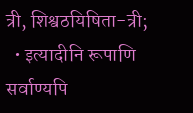त्री, शिश्वठयिषिता-त्री;
  • इत्यादीनि रूपाणि सर्वाण्यपि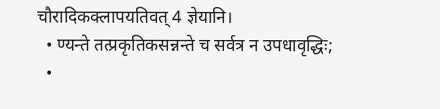चौरादिकक्लापयतिवत् 4 ज्ञेयानि।
  • ण्यन्ते तत्प्रकृतिकसन्नन्ते च सर्वत्र न उपधावृद्धिः;
  •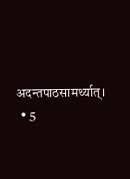अदन्तपाठसामर्थ्यात्।
  • 5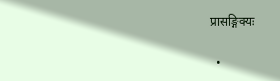प्रासङ्गिक्यः

  •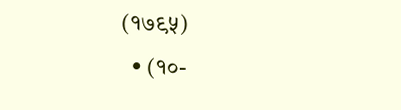(१७९५)
  • (१०-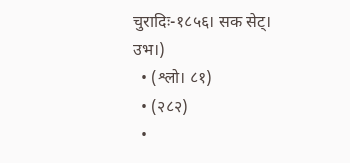चुरादिः-१८५६। सक सेट्। उभ।)
  • (श्लो। ८१)
  • (२८२)
  •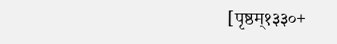[पृष्ठम्१३३०+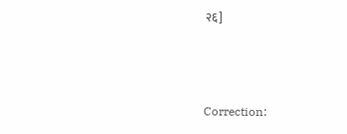२६]



Correction: